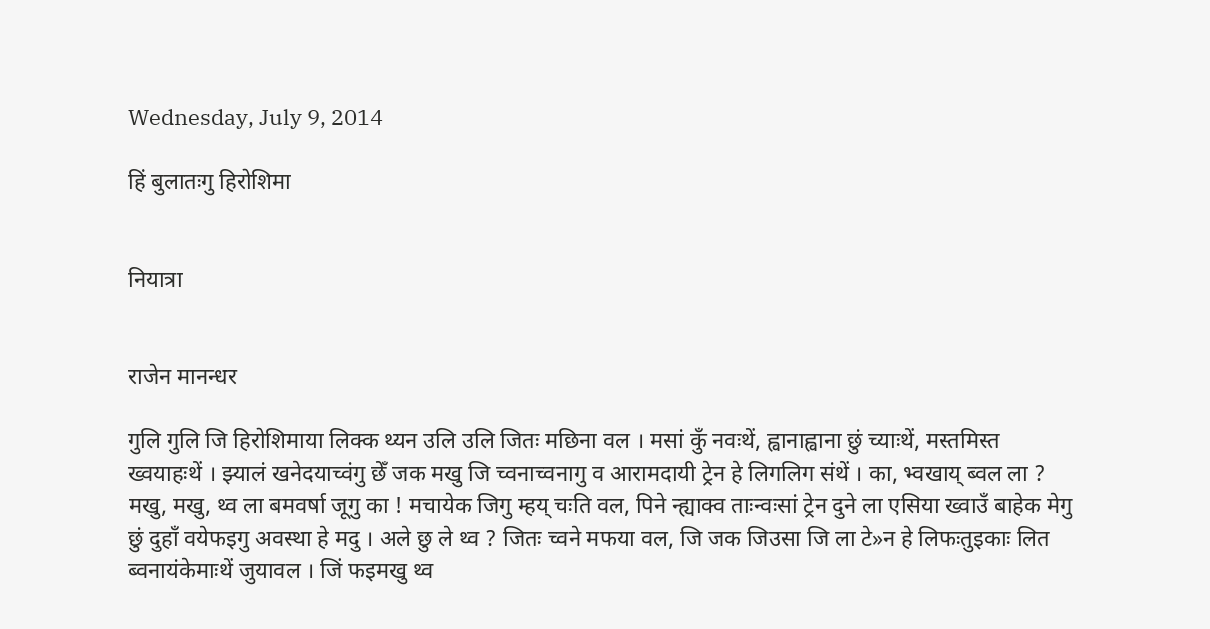Wednesday, July 9, 2014

हिं बुलातःगु हिरोशिमा


नियात्रा


राजेन मानन्धर

गुलि गुलि जि हिरोशिमाया लिक्क थ्यन उलि उलि जितः मछिना वल । मसां कुँ नवःथें, ह्वानाह्वाना छुं च्याःथें, मस्तमिस्त ख्वयाहःथें । झ्यालं खनेदयाच्वंगु छेँ जक मखु जि च्वनाच्वनागु व आरामदायी ट्रेन हे लिगलिग संथें । का, भ्वखाय् ब्वल ला ? मखु, मखु, थ्व ला बमवर्षा जूगु का ! मचायेक जिगु म्हय् चःति वल, पिने न्ह्याक्व ताःन्वःसां ट्रेन दुने ला एसिया ख्वाउँ बाहेक मेगु छुं दुहाँ वयेफइगु अवस्था हे मदु । अले छु ले थ्व ? जितः च्वने मफया वल, जि जक जिउसा जि ला टे»न हे लिफःतुइकाः लित ब्वनायंकेमाःथें जुयावल । जिं फइमखु थ्व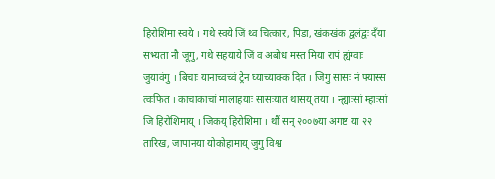हिरोशिमा स्वये । गथे स्वये जिं थ्व चित्कार, पिडा, खंकखंक द्वलंद्वः दँया सभ्यता नौ जूगु, गथे सहयाये जिं व अबोध मस्त मिया रापं ह्यंग्वाः जुयावंगु । बिचाः यानाच्वच्वं ट्रेन घ्याच्याक्क दित । जिगु सासः नं फ्यास्स त्वःफित । काचाकाचां मालाहयाः सासःयात थासय् तया । न्ह्याःसां म्हाःसां जि हिरोशिमाय् । जिकय् हिरोशिमा । थौं सन् २००७या अगष्ट या २२ तारिख, जापानया योकोहामाय् जुगु विश्व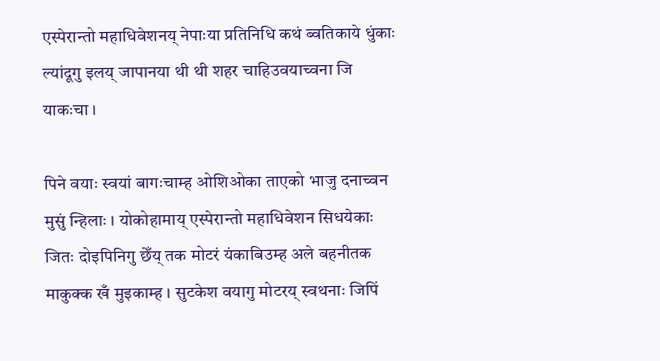एस्पेरान्तो महाधिवेशनय् नेपाःया प्रतिनिधि कथं ब्वतिकाये धुंकाः ल्यांदूगु इलय् जापानया थी थी शहर चाहिउवयाच्वना जि याकःचा ।

पिने वयाः स्वयां बागःचाम्ह ओशिओका ताएको भाजु दनाच्वन मुसुं न्हिलाः । योकोहामाय् एस्पेरान्तो महाधिवेशन सिधयेकाः जितः दोइपिनिगु छेँय् तक मोटरं यंकाबिउम्ह अले बहनीतक माकुक्क खँ मुइकाम्ह । सुटकेश वयागु मोटरय् स्वथनाः जिपिं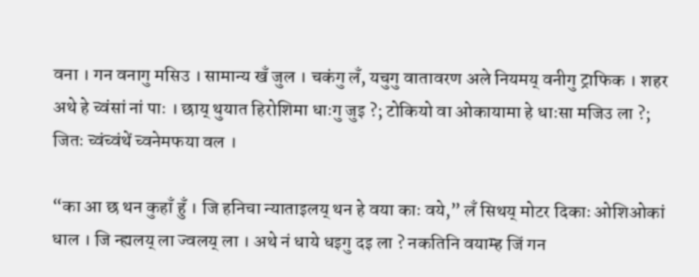वना । गन वनागु मसिउ । सामान्य खँ जुल । चकंगु लँ, यचुगु वातावरण अले नियमय् वनीगु ट्राफिक । शहर अथे हे च्वंसां नां पाः । छाय् थुयात हिरोशिमा धाःगु जुइ ?; टोकियो वा ओकायामा हे धाःसा मजिउ ला ?; जितः च्वंच्वंथें च्वनेमफया वल ।

“का आ छ थन कुहाँ हुँ । जि हनिचा न्याताइलय् थन हे वया काः वये,” लँ सिथय् मोटर दिकाः ओशिओकां धाल । जि न्ह्यलय् ला ज्वलय् ला । अथे नं धाये धइगु दइ ला ? नकतिनि वयाम्ह जिं गन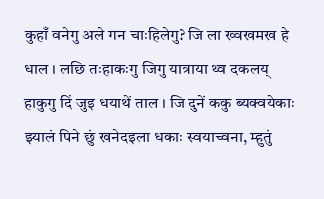कुहाँ वनेगु अले गन चाःहिलेगु? जि ला ख्वखमख हे धाल । लछि तःहाकःगु जिगु यात्राया थ्व दकलय् हाकुगु दिं जुइ धयाथें ताल । जि दुनें ककु ब्यक्वयेकाः झ्यालं पिने छुं खनेदइला धकाः स्वयाच्वना, म्हुतुं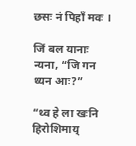छसः नं पिहाँ मवः ।

जिं बल यानाः न्यना, “जि गन थ्यन आः?”

“थ्व हे ला खःनि हिरोशिमाय्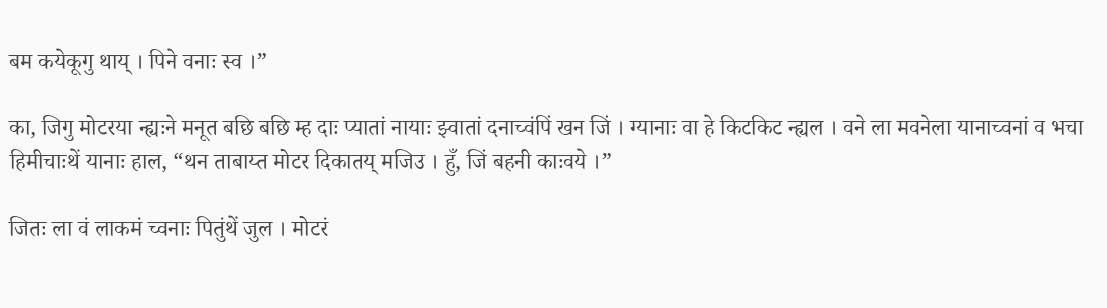बम कयेकूगु थाय् । पिने वनाः स्व ।”

का, जिगु मोटरया न्ह्यःने मनूत बछि बछि म्ह दाः प्यातां नायाः झ्वातां दनाच्वंपिं खन जिं । ग्यानाः वा हे किटकिट न्ह्यल । वने ला मवनेला यानाच्वनां व भचा हिमीचाःथें यानाः हाल, “थन ताबाय्त मोटर दिकातय् मजिउ । हुँ, जिं बहनी काःवये ।”

जितः ला वं लाकमं च्वनाः पितुंथें जुल । मोटरं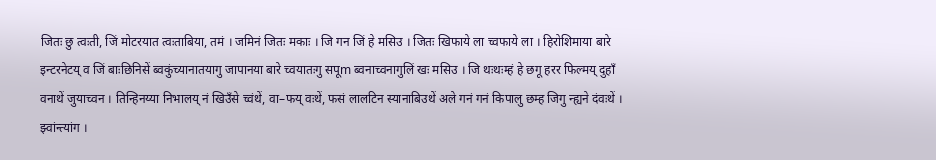जितः छु त्वःती, जिं मोटरयात त्वःताबिया, तमं । जमिनं जितः मकाः । जि गन जिं हे मसिउ । जितः खिफाये ला च्वफाये ला । हिरोशिमाया बारे इन्टरनेटय् व जिं बाःछिनिसें ब्वकुंच्यानातयागु जापानया बारे च्वयातःगु सपूm ब्वनाच्वनागुलिं खः मसिउ । जि थःथःम्हं हे छगू हरर फिल्मय् दुहाँ वनाथें जुयाच्वन । तिन्हिनय्या निभालय् नं खिउँसे च्वंथें, वा–फय् वःथें, फसं लालटिन स्यानाबिउथें अले गनं गनं किपालु छम्ह जिगु न्ह्यने दंवःथें । झ्वांन्त्यांग ।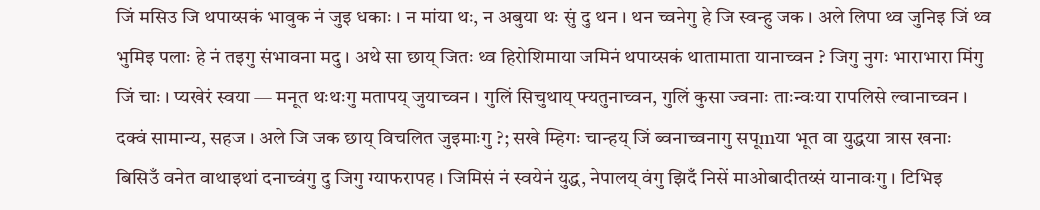जिं मसिउ जि थपाय्सकं भावुक नं जुइ धकाः । न मांया थः, न अबुया थः सुं दु थन । थन च्वनेगु हे जि स्वन्हु जक । अले लिपा थ्व जुनिइ जिं थ्व भुमिइ पलाः हे नं तइगु संभावना मदु । अथे सा छाय् जितः थ्व हिरोशिमाया जमिनं थपाय्सकं थातामाता यानाच्वन ? जिगु नुगः भाराभारा मिंगु जिं चाः । प्यखेरं स्वया — मनूत थःथःगु मतापय् जुयाच्वन । गुलिं सिचुथाय् फ्यतुनाच्वन, गुलिं कुसा ज्वनाः ताःन्वःया रापलिसे ल्वानाच्वन । दक्वं सामान्य, सहज । अले जि जक छाय् विचलित जुइमाःगु ?; सखे म्हिगः चान्हय् जिं ब्वनाच्वनागु सपूmया भूत वा युद्धया त्रास खनाः बिसिउँ वनेत वाथाइथां दनाच्वंगु दु जिगु ग्याफरापह । जिमिसं नं स्वयेनं युद्ध, नेपालय् वंगु झिदँ निसें माओबादीतय्सं यानावःगु । टिभिइ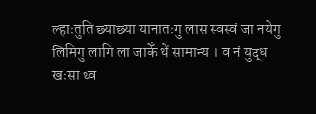ल्हाःतुति छ्याछ्या यानातःगु लास स्वस्वं जा नयेगु लिमिगु लागि ला जाकेँ थें सामान्य । व नं युद्ध खःसा थ्व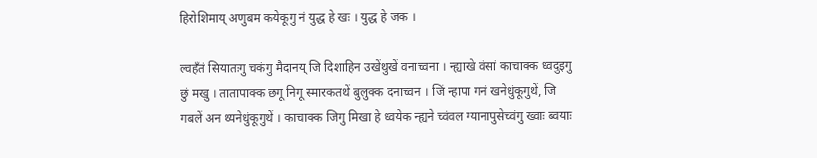हिरोशिमाय् अणुबम कयेकूगु नं युद्ध हे खः । युद्ध हे जक ।

ल्वहँतं सियातःगु चकंगु मैदानय् जि दिशाहिन उखेंथुखें वनाच्वना । न्ह्याखे वंसां काचाक्क ध्वदुइगु छुं मखु । तातापाक्क छगू निगू स्मारकतथें बुलुक्क दनाच्वन । जिं न्हापा गनं खनेधुंकूगुथें, जि गबलें अन थ्यनेधुंकूगुथें । काचाक्क जिगु मिखा हे ध्वयेक न्ह्यने च्वंवल ग्यानापुसेच्वंगु ख्वाः ब्वयाः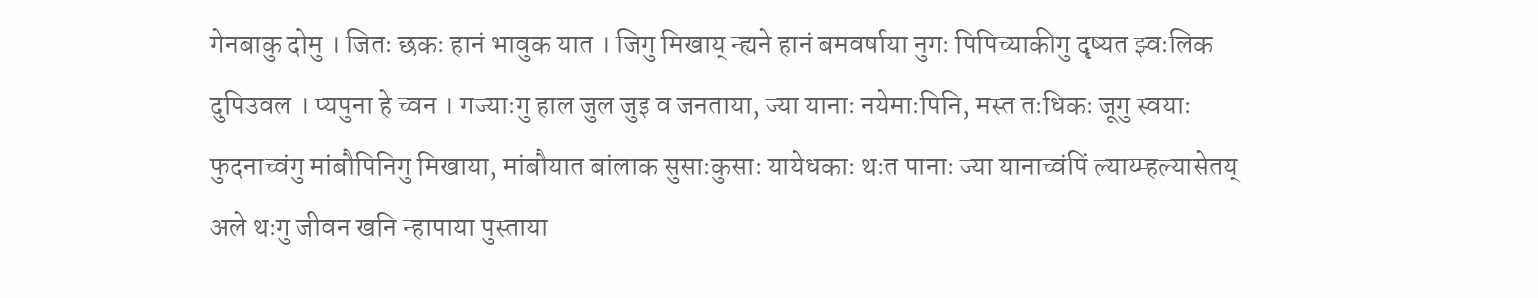गेनबाकु दोमु । जितः छकः हानं भावुक यात । जिगु मिखाय् न्ह्यने हानं बमवर्षाया नुगः पिपिच्याकीगु दृष्यत झ्वःलिक दुपिउवल । प्यपुना हे च्वन । गज्याःगु हाल जुल जुइ व जनताया, ज्या यानाः नयेमाःपिनि, मस्त तःधिकः जूगु स्वयाः फुदनाच्वंगु मांबौपिनिगु मिखाया, मांबौयात बांलाक सुसाःकुसाः यायेधकाः थःत पानाः ज्या यानाच्वंपिं ल्याय्म्हल्यासेतय् अले थःगु जीवन खनि न्हापाया पुस्ताया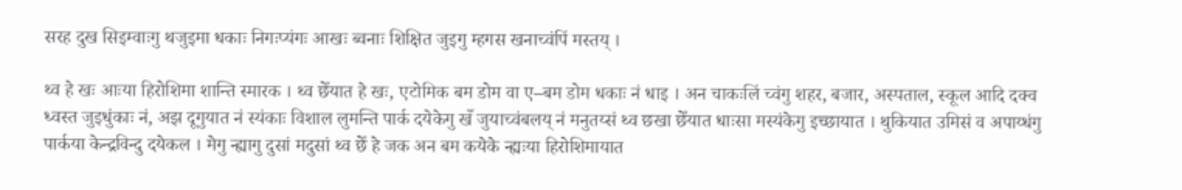सरह दुख सिइम्वाःगु थजुइमा धकाः निगःप्यंगः आखः ब्वनाः शिक्षित जुइगु म्हगस खनाच्वंपिं मस्तय् ।

थ्व हे खः आःया हिरोशिमा शान्ति स्मारक । थ्व छेँयात हे खः, एटोमिक बम डोम वा ए–बम डोम धकाः नं धाइ । अन चाकःलिं च्वंगु शहर, बजार, अस्पताल, स्कूल आदि दक्व ध्वस्त जुइधुंकाः नं, अझ दूगुयात नं स्यंकाः विशाल लुमन्ति पार्क दयेकेगु खँ जुयाच्वंबलय् नं मनुतय्सं थ्व छखा छेँयात धाःसा मस्यंकेगु इच्छायात । थुकियात उमिसं व अपाय्धंगु पार्कया केन्द्रविन्दु दयेकल । मेगु न्ह्यागु दुसां मदुसां थ्व छेँ हे जक अन बम कयेके न्ह्यःया हिरोशिमायात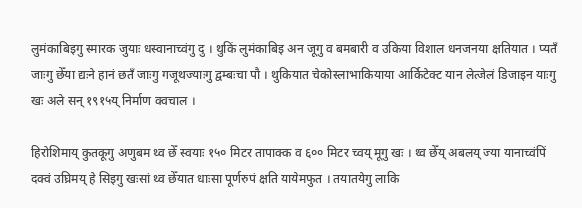लुमंकाबिइगु स्मारक जुयाः धस्वानाच्वंगु दु । थुकिं लुमंकाबिइ अन जूगु व बमबारी व उकिया विशाल धनजनया क्षतियात । प्यतँ जाःगु छेँया द्यःने हानं छतँ जाःगु गजूथज्याःगु द्वम्बःचा पौ । थुकियात चेकोस्लाभाकियाया आर्किटेक्ट यान लेत्जेलं डिजाइन याःगु खः अले सन् १९१५य् निर्माण क्वचाल ।

हिरोशिमाय् कुतकूगु अणुबम थ्व छेँ स्वयाः १५० मिटर तापाक्क व ६०० मिटर च्वय् मूगु खः । थ्व छेँय् अबलय् ज्या यानाच्वंपिं दक्वं उघ्रिमय् हे सिइगु खःसां थ्व छेँयात धाःसा पूर्णरुपं क्षति यायेमफुत । तयातयेगु लाकि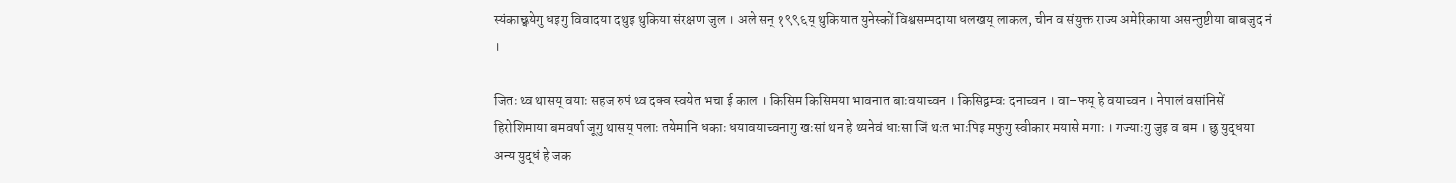स्यंकाछ्वयेगु धइगु विवादया दथुइ थुकिया संरक्षण जुल । अले सन् १९९६य् थुकियात युनेस्कों विश्वसम्पदाया धलखय् लाकल, चीन व संयुक्त राज्य अमेरिकाया असन्तुष्टीया बाबजुद नं ।

जितः थ्व थासय् वयाः सहज रुपं थ्व दक्व स्वयेत भचा ई काल । किसिम किसिमया भावनात बाःवयाच्वन । किसिद्वम्वः दनाच्वन । वा–फय् हे वयाच्वन । नेपालं वसांनिसें हिरोशिमाया बमवर्षा जूगु थासय् पलाः तयेमानि धकाः धयावयाच्वनागु खःसां थन हे थ्यनेवं धाःसा जिं थःत भाःपिइ मफुगु स्वीकार मयासे मगाः । गज्याःगु जुइ व बम । छु युद्धया अन्य युद्धं हे जक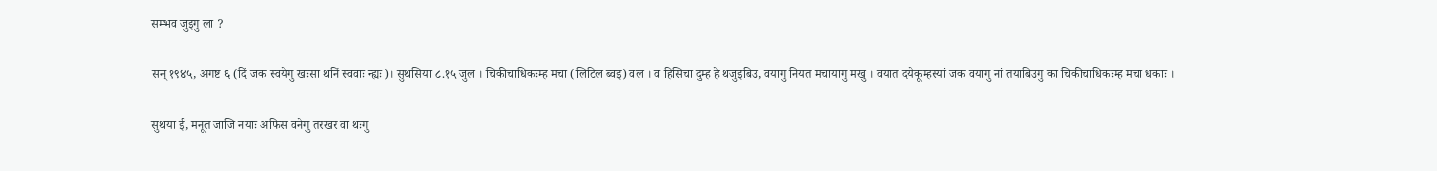सम्भव जुइगु ला ?

सन् १९४५, अगष्ट ६ (दिं जक स्वयेगु खःसा थनिं स्ववाः न्ह्यः)। सुथसिया ८.१५ जुल । चिकीचाधिकःम्ह मचा (लिटिल ब्वइ) वल । व हिसिचा दुम्ह हे थजुइबिउ, वयागु नियत मचायागु मखु । वयात दयेकूम्हस्यां जक वयागु नां तयाबिउगु का चिकीचाधिकःम्ह मचा धकाः ।

सुथया ई, मनूत जाजि नयाः अफिस वनेगु तरखर वा थःगु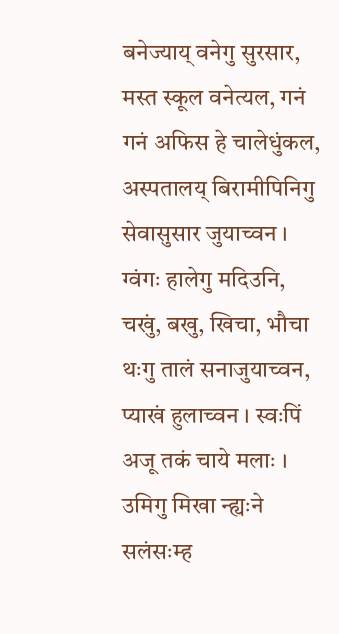बनेज्याय् वनेगु सुरसार, मस्त स्कूल वनेत्यल, गनं गनं अफिस हे चालेधुंकल, अस्पतालय् बिरामीपिनिगु सेवासुसार जुयाच्वन । ग्वंगः हालेगु मदिउनि, चखुं, बखु, खिचा, भौचा थःगु तालं सनाजुयाच्वन, प्याखं हुलाच्वन । स्वःपिं अजू तकं चाये मलाः । उमिगु मिखा न्ह्यःने सलंसःम्ह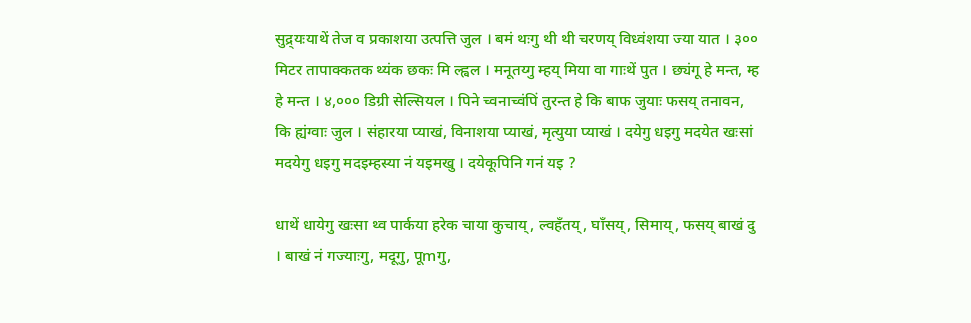सुद्र्यःयाथें तेज व प्रकाशया उत्पत्ति जुल । बमं थःगु थी थी चरणय् विध्वंशया ज्या यात । ३०० मिटर तापाक्कतक थ्यंक छकः मि ल्ह्वल । मनूतय्गु म्हय् मिया वा गाःथें पुत । छ्यंगू हे मन्त, म्ह हे मन्त । ४,००० डिग्री सेल्सियल । पिने च्वनाच्वंपिं तुरन्त हे कि बाफ जुयाः फसय् तनावन, कि ह्यंग्वाः जुल । संहारया प्याखं, विनाशया प्याखं, मृत्युया प्याखं । दयेगु धइगु मदयेत खःसां मदयेगु धइगु मदइम्हस्या नं यइमखु । दयेकूपिनि गनं यइ ?

धाथें धायेगु खःसा थ्व पार्कया हरेक चाया कुचाय्, ल्वहँतय्, घाँसय्, सिमाय्, फसय् बाखं दु । बाखं नं गज्याःगु, मदूगु, पूmगु,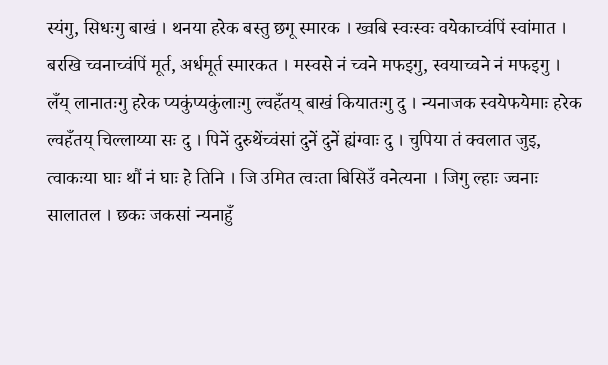स्यंगु, सिधःगु बाखं । थनया हरेक बस्तु छगू स्मारक । ख्वबि स्वःस्वः वयेकाच्वंपिं स्वांमात । बरखि च्वनाच्वंपिं मूर्त, अर्धमूर्त स्मारकत । मस्वसे नं च्वने मफइगु, स्वयाच्वने नं मफइगु । लँय् लानातःगु हरेक प्यकुंप्यकुंलाःगु ल्वहँतय् बाखं कियातःगु दु । न्यनाजक स्वयेफयेमाः हरेक ल्वहँतय् चिल्लाय्या सः दु । पिनें दुरुथेंच्वंसां दुनें दुनें ह्यंग्वाः दु । चुपिया तं क्वलात जुइ, त्वाकःया घाः थौं नं घाः हे तिनि । जि उमित त्वःता बिसिउँ वनेत्यना । जिगु ल्हाः ज्वनाः सालातल । छकः जकसां न्यनाहुँ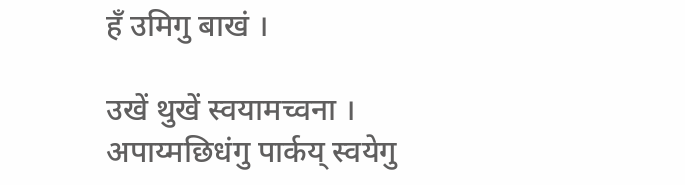हँ उमिगु बाखं ।

उखें थुखें स्वयामच्वना । अपाय्मछिधंगु पार्कय् स्वयेगु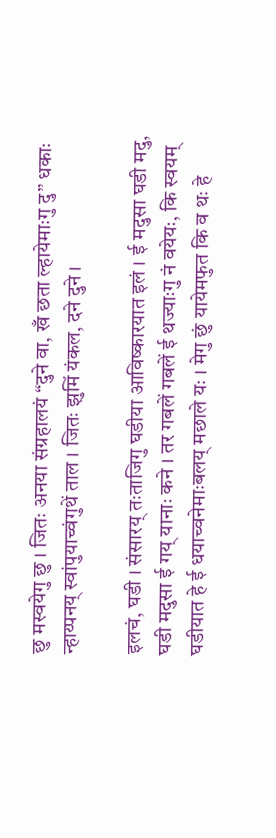छु मस्वयेगु छु । जितः अनया संग्रहालयं “दुने वा, खँ छता ल्हायेमाःगु दु” धकाः न्हाय्पनय् स्वांपुयाच्वंगुथें ताल । जितः झुमिं यंकल, दने दुने ।

इलचं, घडी । संसारय् तःताजिगु घडीया आविष्कारयात इलं । ई मदुसा घडी मदु, घडी मदुसा ई गय् यानाः कने । तर गबलें गबलें ई थज्याःगु नं वयेयः, कि स्वयम् घडीयात हे ई धयाच्वनेमाःबलय् मछाले यः । मेगु छुं यायेमफुत कि व थः हे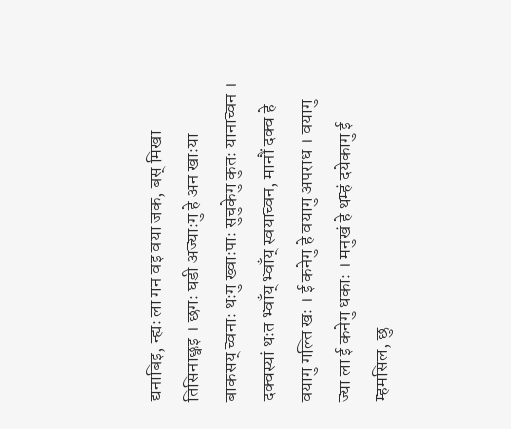द्यनाबिइ, न्ह्यः ला गन वइ वया जक, बस् मिखा तिसिनाछ्वइ । छगः घडी अज्याःगु हे अन खाःया बाकसय् च्वनाः थःगु ख्वाःपाः सुचुकेगु कुतः यानाच्वन । दक्वस्यां थःत भ्वाँय् भ्वाँय् स्वयाच्वन, मानौं दक्व हे वयागु गल्ति खः । ई कनेगु हे वयागु अपराध । वयागु ज्या ला ई कनेगु धकाः । मनुखं हे थम्हं दयेकागु ई म्हमसिल, छु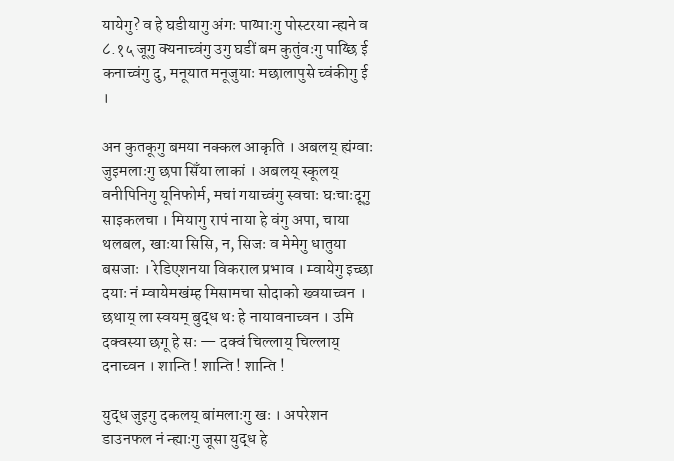यायेगु? व हे घडीयागु अंगः पाय्पाःगु पोस्टरया न्ह्यने व ८.१५ जूगु क्यनाच्वंगु उगु घडीं बम कुतुंवःगु पाय्छि ई कनाच्वंगु दु, मनूयात मनूजुयाः मछालापुसे च्वंकीगु ई ।

अन कुतकूगु बमया नक्कल आकृति । अबलय् ह्यंग्वाः जुइमलाःगु छपा सिँया लाकां । अबलय् स्कूलय् वनीपिनिगु यूनिफोर्म, मचां गयाच्वंगु स्वचाः घःचाःदूगु साइकलचा । मियागु रापं नाया हे वंगु अपा, चाया थलबल, खाःया सिसि, न, सिजः व मेमेगु धातुया बसजाः । रेडिएशनया विकराल प्रभाव । म्वायेगु इच्छा दयाः नं म्वायेमखंम्ह मिसामचा सोदाको ख्वयाच्वन । छथाय् ला स्वयम् बुद्ध थः हे नायावनाच्वन । उमि दक्वस्या छगू हे सः — दक्वं चिल्लाय् चिल्लाय् दनाच्वन । शान्ति ! शान्ति ! शान्ति !

युद्ध जुइगु दकलय् बांमलाःगु खः । अपरेशन डाउनफल नं न्ह्याःगु जूसा युद्ध हे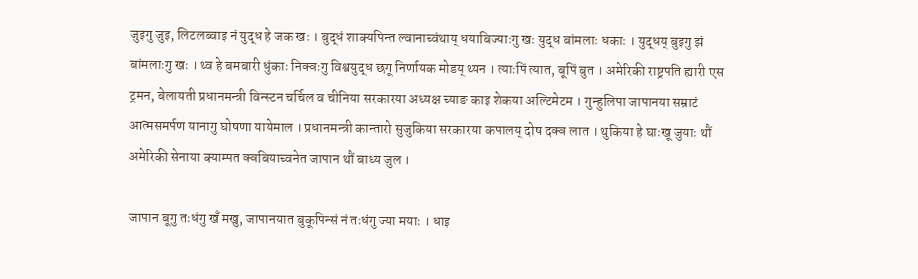जुइगु जुइ, लिटलब्वाइ नं युद्ध हे जक खः । बुद्धं शाक्यपिन्त ल्वानाच्वंथाय् धयाबिज्याःगु खः युद्ध बांमलाः धकाः । युद्धय् बुइगु झं बांमलाःगु खः । थ्व हे बमबारी धुंकाः निक्वःगु विश्वयुद्ध छगू निर्णायक मोडय् थ्यन । त्याःपिं त्यात, बूपिं बुत । अमेरिकी राष्ट्रपति ह्यारी एस ट्रमन, बेलायती प्रधानमन्त्री विन्स्टन चर्चिल व चीनिया सरकारया अध्यक्ष च्याङ काइ शेकया अल्टिमेटम । गुन्हुलिपा जापानया सम्राटं आत्मसमर्पण यानागु घोषणा यायेमाल । प्रधानमन्त्री कान्तारो सुजुकिया सरकारया कपालय् दोष दक्व लात । थुकिया हे घाःखू जुयाः थौं अमेरिकी सेनाया क्याम्पत क्वबियाच्वनेत जापान थौं बाध्य जुल ।

जापान बूगु तःधंगु खँ मखु, जापानयात बुकूपिन्सं नं तःधंगु ज्या मयाः । धाइ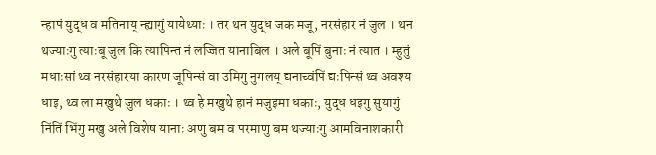न्हापं युद्ध व मतिनाय् न्ह्यागुं यायेथ्याः । तर थन युद्ध जक मजू, नरसंहार नं जुल । थन थज्याःगु त्याःबू जुल कि त्यापिन्त नं लज्जित यानाबिल । अले बूपिं बुनाः नं त्यात । म्हुतुं मधाःसां थ्व नरसंहारया कारण जूपिन्सं वा उमिगु नुगलय् द्यनाच्वंपिं द्यःपिन्सं थ्व अवश्य धाइ, थ्व ला मखुथे जुल धकाः । थ्व हे मखुथे हानं मजुइमा धकाः, युद्ध धइगु सुयागुं निंतिं भिंगु मखु अले विशेष यानाः अणु बम व परमाणु बम थज्याःगु आमविनाशकारी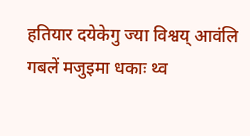हतियार दयेकेगु ज्या विश्वय् आवंलि गबलें मजुइमा धकाः थ्व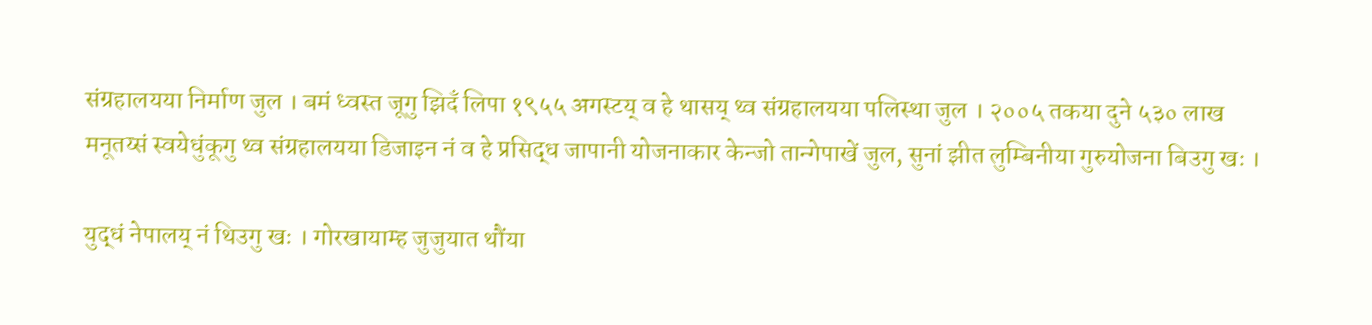संग्रहालयया निर्माण जुल । बमं ध्वस्त जूगु झिदँ लिपा १९५५ अगस्टय् व हे थासय् थ्व संग्रहालयया पलिस्था जुल । २००५ तकया दुने ५३० लाख मनूतय्सं स्वयेधुंकूगु थ्व संग्रहालयया डिजाइन नं व हे प्रसिद्ध जापानी योजनाकार केन्जो तान्गेपाखें जुल, सुनां झीत लुम्बिनीया गुरुयोजना बिउगु खः ।

युद्धं नेपालय् नं थिउगु खः । गोरखायाम्ह जुजुयात थौंया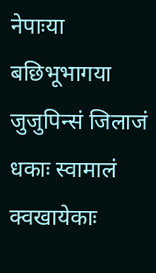नेपाःया बछिभूभागया जुजुपिन्सं जिलाजं धकाः स्वामालं क्वखायेकाः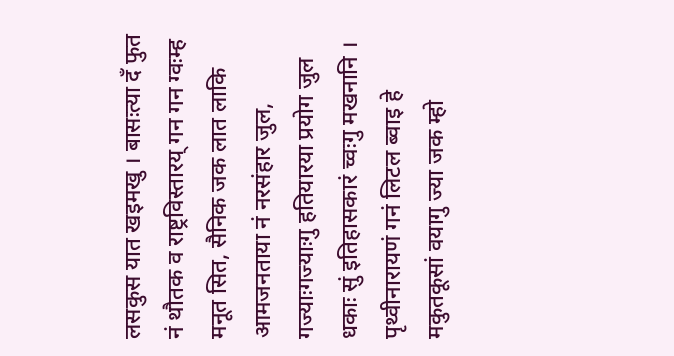लसकुस यात खइमखु । बासःत्या दँ फुत नं थौतक व राष्ट्रविस्तारय् गन गन ग्वःम्ह मनूत सित, सैनिक जक लात लाकि आमजनताया नं नरसंहार जुल, गज्याःगज्याःगु हतियारया प्रयोग जुल धकाः सुं इतिहासकारं च्वःगु मखनानि । पृथ्वीनारायणं गनं लिटल ब्वाइ हे मकुतकूसां वयागु ज्या जक म्हो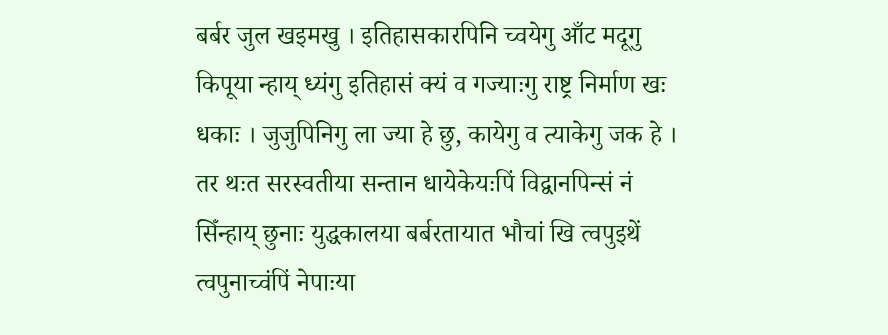बर्बर जुल खइमखु । इतिहासकारपिनि च्वयेगु आँट मदूगु किपूया न्हाय् ध्यंगु इतिहासं क्यं व गज्याःगु राष्ट्र निर्माण खः धकाः । जुजुपिनिगु ला ज्या हे छु, कायेगु व त्याकेगु जक हे । तर थःत सरस्वतीया सन्तान धायेकेयःपिं विद्वानपिन्सं नं सिँन्हाय् छुनाः युद्धकालया बर्बरतायात भौचां खि त्वपुइथें त्वपुनाच्वंपिं नेपाःया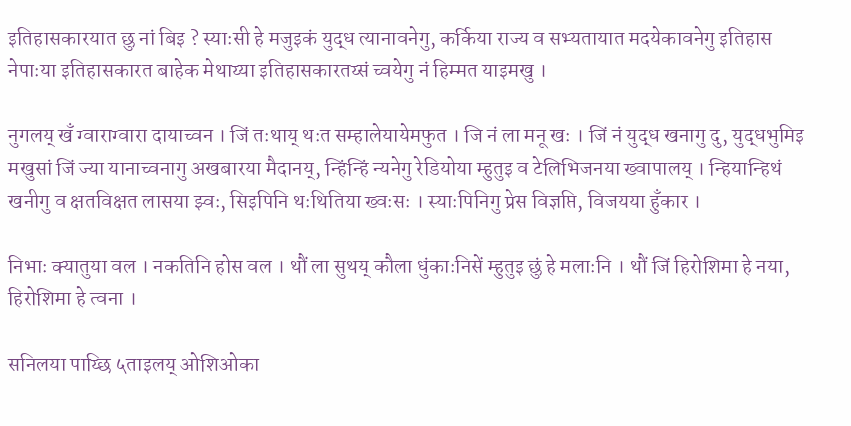इतिहासकारयात छु नां बिइ ? स्याःसी हे मजुइकं युद्ध त्यानावनेगु, कर्किया राज्य व सभ्यतायात मदयेकावनेगु इतिहास नेपाःया इतिहासकारत बाहेक मेथाय्या इतिहासकारतय्सं च्वयेगु नं हिम्मत याइमखु ।

नुगलय् खँ ग्वाराग्वारा दायाच्वन । जिं तःथाय् थःत सम्हालेयायेमफुत । जि नं ला मनू खः । जिं नं युद्ध खनागु दु, युद्धभुमिइ मखुसां जिं ज्या यानाच्वनागु अखबारया मैदानय्, न्हिंन्हिं न्यनेगु रेडियोया म्हुतुइ व टेलिभिजनया ख्वापालय् । न्हियान्हिथं खनीगु व क्षतविक्षत लासया झ्वः, सिइपिनि थःथितिया ख्वःसः । स्याःपिनिगु प्रेस विज्ञप्ति, विजयया हुँकार ।

निभाः क्यातुया वल । नकतिनि होस वल । थौं ला सुथय् कौला धुंकाःनिसें म्हुतुइ छुं हे मलाःनि । थौं जिं हिरोशिमा हे नया, हिरोशिमा हे त्वना ।

सनिलया पाय्छि ५ताइलय् ओशिओका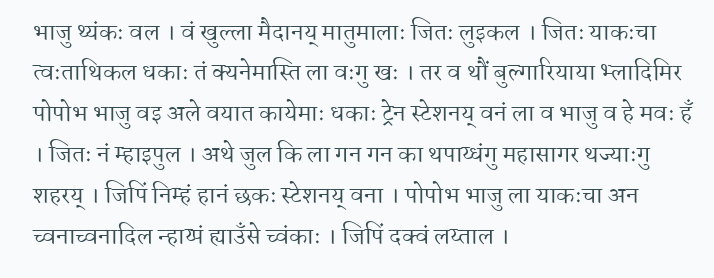भाजु थ्यंकः वल । वं खुल्ला मैदानय् मातुमालाः जितः लुइकल । जितः याकःचा त्वःताथिकल धकाः तं क्यनेमास्ति ला वःगु खः । तर व थौं बुल्गारियाया भ्लादिमिर पोपोभ भाजु वइ अले वयात कायेमाः धकाः ट्रेन स्टेशनय् वनं ला व भाजु व हे मवः हँ । जितः नं म्हाइपुल । अथे जुल कि ला गन गन का थपाय्धंगु महासागर थज्याःगु शहरय् । जिपिं निम्हं हानं छकः स्टेशनय् वना । पोपोभ भाजु ला याकःचा अन च्वनाच्वनादिल न्हाय्पं ह्याउँसे च्वंकाः । जिपिं दक्वं लय्ताल ।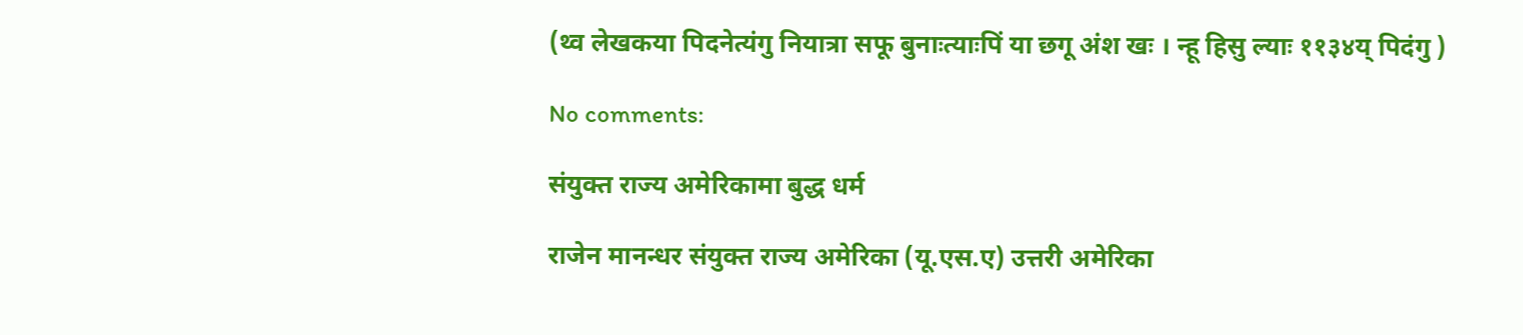(थ्व लेखकया पिदनेत्यंगु नियात्रा सफू बुनाःत्याःपिं या छगू अंश खः । न्हू हिसु ल्याः ११३४य् पिदंगु )

No comments:

संयुक्त राज्य अमेरिकामा बुद्ध धर्म

राजेन मानन्धर संयुक्त राज्य अमेरिका (यू.एस.ए) उत्तरी अमेरिका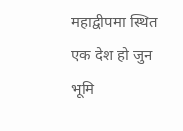महाद्वीपमा स्थित एक देश हो जुन भूमि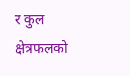र कुल क्षेत्रफलको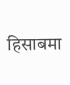हिसाबमा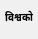विश्वको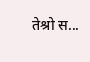तेश्रो स...